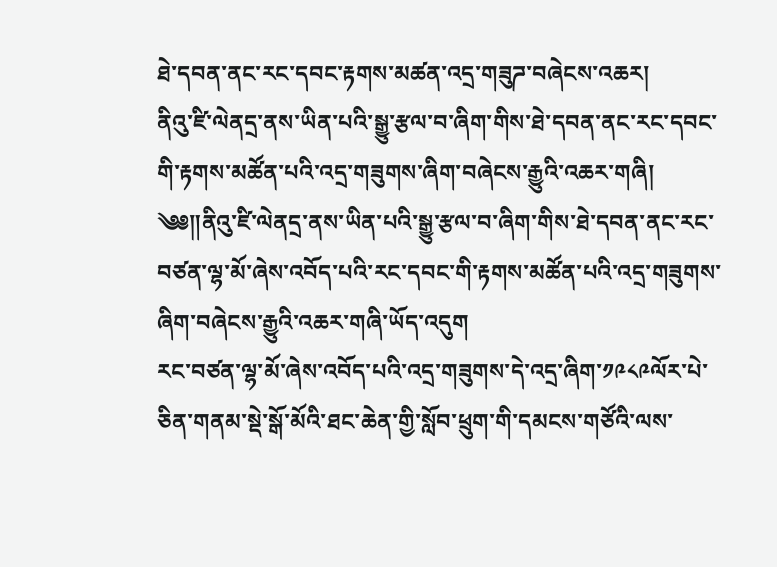ཐེ་དབན་ནང་རང་དབང་རྟགས་མཚན་འདྲ་གཟུཌ་བཞེངས་འཆར།
ནིའུ་ཛི་ལེནདྲ་ནས་ཡིན་པའི་སྒྱུ་རྩལ་བ་ཞིག་གིས་ཐེ་དབན་ནང་རང་དབང་གི་རྟགས་མཚོན་པའི་འདྲ་གཟུགས་ཞིག་བཞེངས་རྒྱུའི་འཆར་གཞི།
༄༅༎ནིའུ་ཛི་ལེནདྲ་ནས་ཡིན་པའི་སྒྱུ་རྩལ་བ་ཞིག་གིས་ཐེ་དབན་ནང་རང་བཙན་ལྷ་མོ་ཞེས་འབོད་པའི་རང་དབང་གི་རྟགས་མཚོན་པའི་འདྲ་གཟུགས་ཞིག་བཞེངས་རྒྱུའི་འཆར་གཞི་ཡོད་འདུག
རང་བཙན་ལྷ་མོ་ཞེས་འབོད་པའི་འདྲ་གཟུགས་དེ་འདྲ་ཞིག་༡༩༨༩ལོར་པེ་ཅིན་གནམ་སྡེ་སྒོ་མོའི་ཐང་ཆེན་གྱི་སློབ་ཕྲུག་གི་དམངས་གཙོའི་ལས་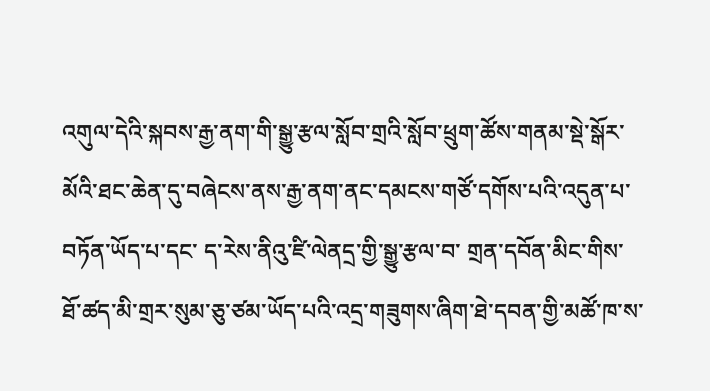འགུལ་དེའི་སྐབས་རྒྱ་ནག་གི་སྒྱུ་རྩལ་སློབ་གྲའི་སློབ་ཕྲུག་ཚོས་གནམ་སྡེ་སྒོར་མོའི་ཐང་ཆེན་དུ་བཞེངས་ནས་རྒྱ་ནག་ནང་དམངས་གཙོ་དགོས་པའི་འདུན་པ་བཏོན་ཡོད་པ་དང་ ད་རེས་ནིའུ་ཛི་ལེནདྲ་གྱི་སྒྱུ་རྩལ་བ་ གྲན་དབོན་མིང་གིས་ ཐོ་ཚད་མི་གྲར་སུམ་ཅུ་ཙམ་ཡོད་པའི་འདྲ་གཟུགས་ཞིག་ཐེ་དབན་གྱི་མཚོ་ཁ་ས་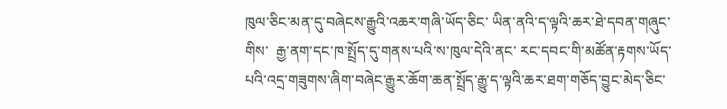ཁུལ་ཅིང་མན་དུ་བཞེངས་རྒྱུའི་འཆར་གཞི་ཡོད་ཅིང་ ཡིན་ནའི་ད་ལྟའི་ཆར་ཐེ་དབན་གཞུང་གིས་  རྒྱ་ནག་དང་ཁ་སྤྲོད་དུ་གནས་པའི་ས་ཁུལ་དེའི་ནང་ རང་དབང་གི་མཚོན་རྟགས་ཡོད་པའི་འདྲ་གཟུགས་ཞིག་བཞེང་རྒྱུར་ཆོག་ཆན་སྤྲོད་རྒྱུ་ད་ལྟའི་ཆར་ཐག་གཅོད་བྱུང་མེད་ཅིང་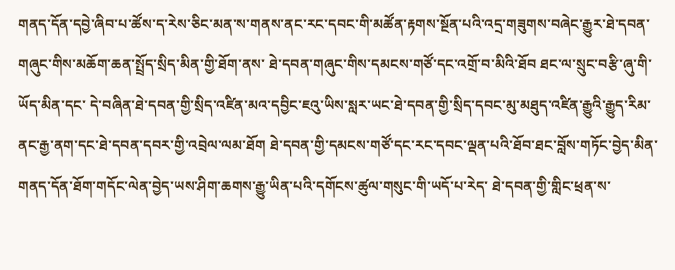གནད་དོན་དབྱེ་ཞིབ་པ་ཚོས་ད་རེས་ཅིང་མན་ས་གནས་ནང་རང་དབང་གི་མཚོན་རྟགས་སྔོན་པའི་འདྲ་གཟུགས་བཞེང་རྒྱུར་ཐེ་དབན་གཞུང་གིས་མཆོག་ཆན་སྤྲོད་སྲིད་མིན་གྱི་ཐོག་ནས་ ཐེ་དབན་གཞུང་གིས་དམངས་གཙོ་དང་འགྲོ་བ་མིའི་ཐོབ ཐང་ལ་སྲུང་བརྩི་ཞུ་གི་ཡོད་མིན་དང་ དེ་བཞིན་ཐེ་དབན་གྱི་སྲིད་འཛིན་མའ་དབྱིང་ཇའུ་ཡིས་སླར་ཡང་ཐེ་དབན་གྱི་སྲིད་དབང་མུ་མཐུད་འཛིན་རྒྱུའི་རྒྱུད་རིམ་ནང་རྒྱ་ནག་དང་ཐེ་དབན་དབར་གྱི་འབྲེལ་ལམ་ཐོག ཐེ་དབན་གྱི་དམངས་གཙོ་དང་རང་དབང་ལྡན་པའི་ཐོབ་ཐང་བློས་གཏོང་བྱེད་མིན་གནད་དོན་ཐོག་གདོང་ལེན་བྱེད་ཡས་ཤིག་ཆགས་རྒྱུ་ཡིན་པའི་དགོངས་ཚུལ་གསུང་གི་ཡདོ་པ་རེད་ ཐེ་དབན་གྱི་གླིང་ཕྲན་ས་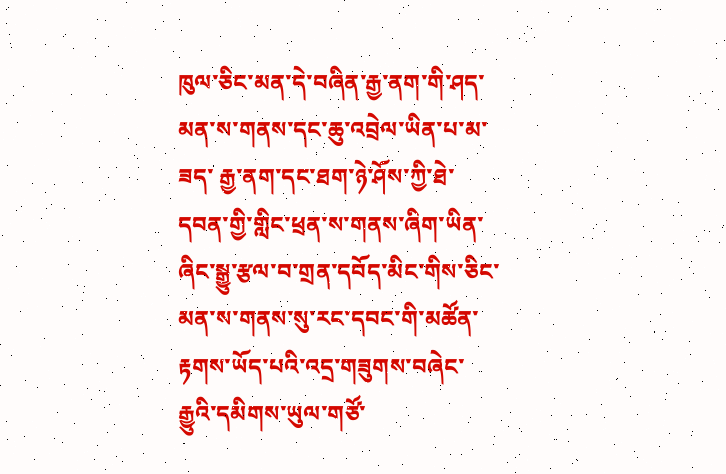ཁུལ་ཅིང་མན་དེ་བཞིན་རྒྱ་ནག་གི་ཤད་མན་ས་གནས་དང་ཆུ་འབྲེལ་ཡིན་པ་མ་ཟད་ རྒྱ་ནག་དང་ཐག་ཉེ་ཤོས་ཀྱི་ཐེ་དབན་གྱི་གླིང་ཕྲན་ས་གནས་ཞིག་ཡིན་ཞིང་སྒྱུ་རྩལ་བ་གྲན་དབོད་མིང་གིས་ཅིང་མན་ས་གནས་སུ་རང་དབང་གི་མཚོན་རྟགས་ཡོད་པའི་འདྲ་གཟུགས་བཞེང་རྒྱུའི་དམིགས་ཡུལ་གཙོ་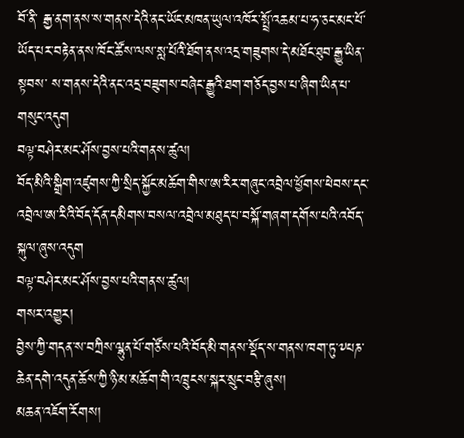བོ་ནི་ རྒྱ་ནག་ནས་ས་གནས་དེའི་ནང་ཡོང་མཁན་ཡུལ་འཁོར་སྤྲོ་འཆམ་པ་ཧ་ཅང་མང་པོ་ཡོད་པར་བརྟེན་ནས་ཁོང་ཚོས་ལས་སླ་པོའི་ཐོག་ནས་འདྲ་གཟུགས་དེ་མཐོང་ཐུབ་རྒྱུ་ཡིན་སྟབས་ ས་གནས་དེའི་ནང་འདྲ་བཟུགས་བཞེང་རྒྱུའི་ཐག་གཅོད་བྱས་པ་ཞིག་ཡིན་པ་གསུང་འདུག
བལྟ་བཤེར་མང་ཤོས་བྱས་པའི་གནས་ཚུལ།
བོད་མིའི་སྒྲིག་འཛུགས་ཀྱི་སྲིད་སྐྱོང་མཆོག་གིས་ཨ་རིར་གཞུང་འབྲེལ་ཕྱོགས་ཕེབས་དང་འབྲེལ་ཨ་རིའི་བོད་དོན་དམིགས་བསལ་འབྲེལ་མཐུད་པ་བསྐོ་གཞག་དགོས་པའི་འབོད་སྐུལ་ཞུས་འདུག
བལྟ་བཤེར་མང་ཤོས་བྱས་པའི་གནས་ཚུལ།
གསར་འགྱུར།
བྱེས་ཀྱི་གདན་ས་བཀྲིས་ལྷུན་པོ་གཙོས་པའི་བོད་མི་གནས་སྡོད་ས་གནས་ཁག་ཏུ་༸པཎ་ཆེན་དགེ་འདུན་ཆོས་ཀྱི་ཉི་མ་མཆོག་གི་འཁྲུངས་སྐར་སྲུང་བརྩི་ཞུས།
མཆན་འཇོག་རོགས།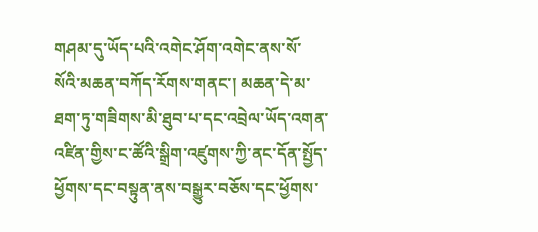གཤམ་དུ་ཡོད་པའི་འགེང་ཤོག་འགེང་ནས་སོ་སོའི་མཆན་བཀོད་རོགས་གནང་། མཆན་དེ་མ་ཐག་ཏུ་གཟིགས་མི་ཐུབ་པ་དང་འབྲེལ་ཡོད་འགན་འཛིན་གྱིས་ང་ཚོའི་སྒྲིག་འཛུགས་ཀྱི་ནང་དོན་སྤྱོད་ཕྱོགས་དང་བསྟུན་ནས་བསྒྱུར་བཅོས་དང་ཕྱོགས་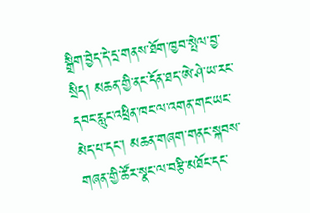སྒྲིག་བྱེད་དེ་དྲ་གནས་ཐོག་ཁྱབ་སྤེལ་བྱ་སྲིད། མཆན་གྱི་ནང་དོན་ཐད་ཨེ་ཤེ་ཡ་རང་དབང་རླུང་འཕྲིན་ཁང་ལ་འགན་གང་ཡང་མེད་པ་དང་། མཆན་གཞག་གནང་སྐབས་གཞན་གྱི་ཚོར་སྣང་ལ་བརྩི་མཐོང་དང་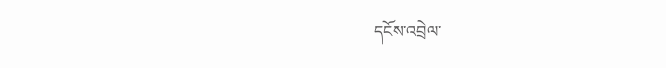དངོས་འབྲེལ་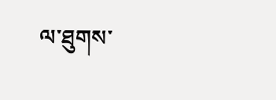ལ་ཐུགས་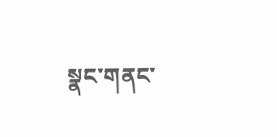སྣང་གནང་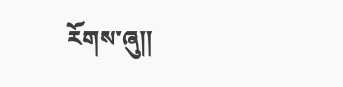རོགས་ཞུ༎